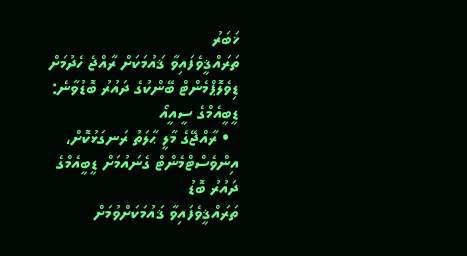ޚަބަރު
ތަރައްޤީވެފައިވާ ޤައުމަކަށް ރާއްޖެ ހެދުމަށް ޑިވެލޮޕްމެންޓް ބޭންކުގެ ދައުރު ބޮޑުވާނެ: ޑީބީއެމްގެ ސީއީއޯ
  • ރާއްޖޭގެ މާލީ ޙާލަތު ރަނގަޅުކޮށް، އިންވެސްޓްމެންޓް ގެނައުމަށް ޑީބީއެމްގެ ދައުރު ބޮޑު
ތަރައްޤީވެފައިވާ ޤައުމަކަށްވުމަށް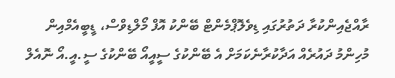ރާއްޖެއިންކުރާ ދަތުރުގައި ޑިވެލޮޕްމެންޓް ބޭންކު އޮފް މޯލްޑިވްސް، ޑީބީއެމްއިން މުހިންމު ދައުރެއް އަދާކުރާނެކަމަށް އެ ބޭންކުގެ ސީއީއޯ ބޭންކުގެ ސީ.އީ.އޯ ނޮއެލް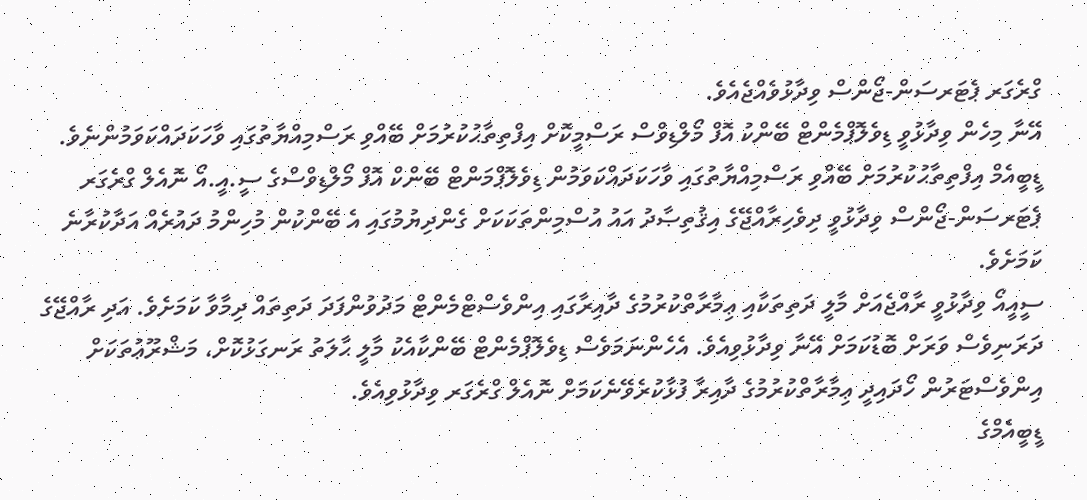ގްރެގަރ ޕެޓަރސަން-ޖޯންސް ވިދާޅުވެއްޖެއެވެ.
އޭނާ މިހެން ވިދާޅުވީ ޑިވެލޮޕްމެންޓް ބޭންކު އޮފް މޯލްޑިވްސް ރަސްމީކޮށް އިފްތިތާޙުކުރުމަށް ބޭއްވި ރަސްމިއްޔާތުގައި ވާހަކަދައްކަވަމުންނެވެ.
ޑީބީއެމް އިފްތިތާޙުކުރުމަށް ބޭއްވި ރަސްމިއްޔާތުގައި ވާހަކަދައްކަވަމުން ޑިވެލޮޕްމަންޓް ބޭންކް އޮފް މޯލްޑިވްސްގެ ސީ.އީ.އޯ ނޮއެލް ގްރެގަރ ޕެޓަރސަން-ޖޯންސް ވިދާޅުވީ ދިވެހިރާއްޖޭގެ އިޤުތިޞާދު އައު އުސްމިންތަކަކަށް ގެންދިޔުމުގައި އެ ބޭންކުން މުހިންމު ދައުރެއް އަދާކުރާނެ ކަމަށެވެ.
ސީއީއޯ ވިދާޅުވީ ރާއްޖެއަށް މާލީ ދަތިތަކާއި ޢިމާރާތްކުރުމުގެ ދާއިރާގައި އިންވެސްޓްމެންޓް މަދުވުންފަދަ ދަތިތައް ދިމާވާ ކަމަށެވެ. އަދި ރާއްޖޭގެ ދަރަނިވެސް ވަރަށް ބޮޑުކަމަށް އޭނާ ވިދާޅުވިއެވެ. އެހެންނަމަވެސް ޑިވެލޮޕްމެންޓް ބޭންކާއެކު މާލީ ޙާލަތު ރަނގަޅުކޮށް، މަޝްރޫޢުތަކަށް އިންވެސްޓަރުން ހޯދައިދީ ޢިމާރާތްކުރުމުގެ ދާއިރާ ފުޅާކުރެވޭނެކަމަށް ނޮއެލް ގްރެގަރ ވިދާޅުވިއެވެ.
ޑީބީއެމްގެ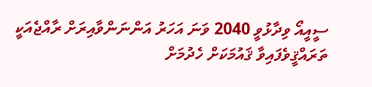ސީއީއޯ ވިދާޅުވީ 2040 ވަނަ އަހަރު އަންނަންވާއިރަށް ރާއްޖެއަކީ ތަރައްޤީވެފައިވާ ޤައުމަކަށް ހެދުމަށް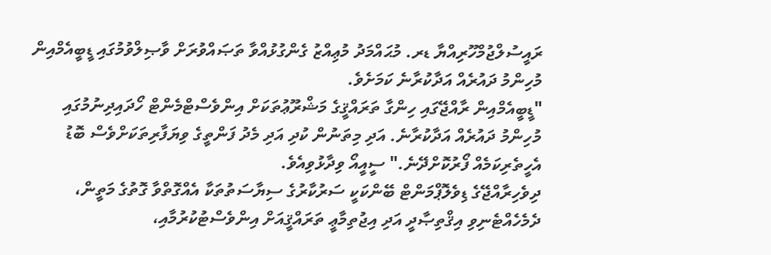ރައީސުލްޖުމްހޫރިއްޔާ ޑރ. މުޙައްމަދު މުޢިއްޒު ގެންގުޅުއްވާ ތަޞައްވުރަށް ވާޞިލްވުމުގައި ޑީބީއެމްއިން މުހިންމު ދައުރެއް އަދާކުރާނެ ކަމަށެވެ.
"ޑީބީއެމްއިން ރާއްޖޭގައި ހިންގާ ތަރައްޤީގެ މަޝްރޫޢުތަކަށް އިންވެސްޓްމެންޓް ހޯދައިދިނުމުގައި މުހިންމު ދައުރެއް އަދާކުރާނެ. އަދި މިތަނުން ކުދި އަދި މެދު ފަންތީގެ ވިޔަފާރިތަކަށްވެސް ބޮޑު އެހީތެރިކަމެއް ފޯރުކޮށްދޭނެ." ސީއީއޯ ވިދާޅުވިއެވެ.
ދިވެހިރާއްޖޭގެ ޑިވެލޮޕްމަންޓް ބޭންކަކީ ސަރުކާރުގެ ސިޔާސަތުތަކާ އެއްގޮތްވާ ގޮތުގެ މަތީން، ދެމެހެއްޓެނިވި އިޤްތިޞާދީ އަދި އިޖުތިމާޢީ ތަރައްޤީއަށް އިންވެސްޓުކުރުމާއި،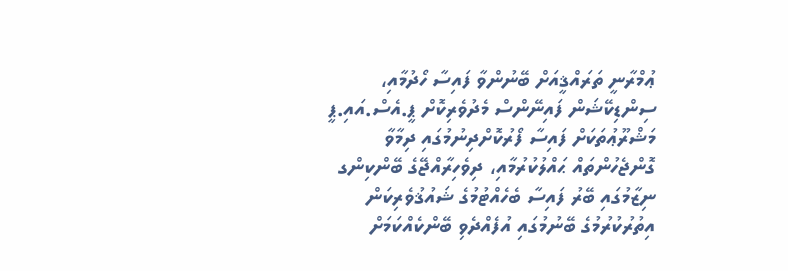ޢުމްރާނީ ތަރައްޤީއަށް ބޭނުންވާ ފައިސާ ހޯދުމާއި، ސިންޑިކޭޝަން ފައިނޭންސް މެދުވެރިކޮށް ޕީ.އެސް.އައި.ޕީ މަޝްރޫޢުތަކަށް ފައިސާ ފޯރުކޮށްދިނުމުގައި ދިމާވާ ގޮންޖެހުންތައް ޙައްލުކުރުމާއި، ދިވެހިރާއްޖޭގެ ބޭންކިންގ ނިޒާމުގައި ބޭރު ފައިސާ ބެހެއްޓުމުގެ ޝައުޤުވެރިކަން އިތުރުކުރުމުގެ ބޭނުމުގައި އުފެއްދެވި ބޭންކެއްކަމަށް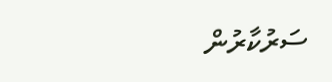ސަރުކާރުން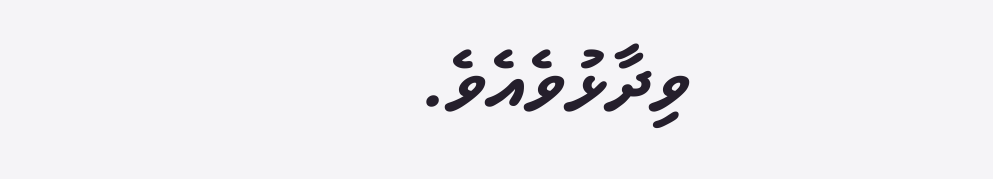ވިދާޅުވެއެވެ.